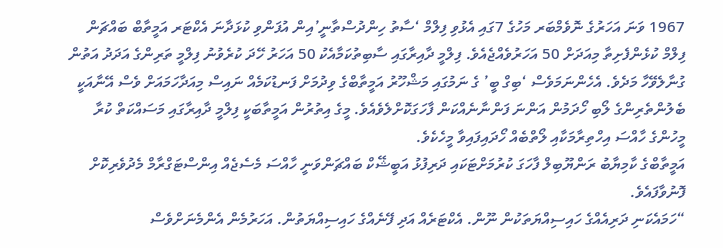1967 ވަނަ އަހަރުގެ ނޮވެމްބަރ މަހުގެ 7ގައި އެޅުވި ފިލްމް ‘ސާތު ހިންދުސްތާނީ’އިން އުފަންވި ކުޅަދާނަ އެކްޓަރ އަމީތާބް ބައްޗަން ފިލްމް ކުޅެންފެށިތާ މިއަދަށް 50 އަހަރުވެއްޖެއެވެ. ފިލްމީ ދާއިރާގައި ސާބިތުކަމާއެކު 50 އަހަރު ހޭދަ ކުރެވުނު ފިލްމީ ތަރިންގެ އަދަދު އަތުން ގުނާލެވޭހާ މަދެވެ. އެހެންނަމަވެސް ‘ބިގް ބީ’ ގެ ނަމުގައި މަޝްހޫރު އަމީތާބްގެ ވިދުމަށް ފަނޑުކަމެއް ނައިސް މިއަދާހަމައަށް ވެސް އޭނާއަކީ ބެލުންތެރިންގެ ލޯބި ހޯދަމުން އަންނަ ފަންނާނެއްކަން ފާހަގަކޮށްލެވެއެވެ. މީގެ އިތުރުން އަމީތާބަކީ ފިލްމީ ދާއިރާގައި މަސައްކަތް ކުރާ މީހުންގެ ހާއްސަ އިހްތިރާމަކާއި ލޯތްބެއް ހޯދައިފައިވާ މީހެކެވެ.
އަމީތާބްގެ ކާމިޔާބު ރަންޔޫބިލް ފާހަގަ ކުރުމަށްޓަކައި ދަރިފުޅު އަބީޝޭކް ބައްޗަންވަނީ ހާއްސަ މެސެޖެއް އިންސްޓަގްރާމް މެދުވެރިކޮށް ފޮނުވާފައެވެ.
“ހަމައެކަނި ދަރިއެއްގެ ހައިސިއްޔަތަކުން ނޫން. އެކްޓަރެއް އަދި ފޭނެއްގެ ހައިސިއްޔަތުން. އަހަރުމެން އެންމެނަށްވެސް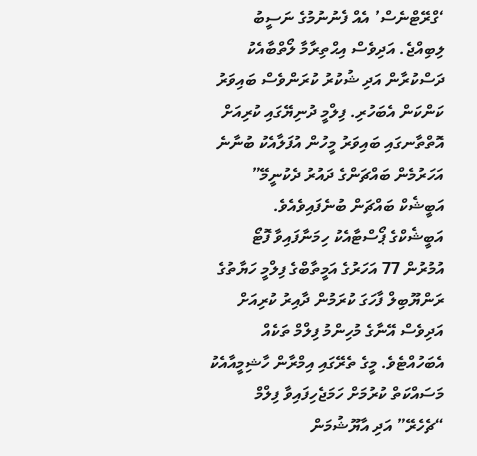‘ގްރޭޓްނެސް’ އެއް ފެނުނުމުގެ ނަސީބު ލިބިއްޖެ. އަދިވެސް އިޙްތިރާމާ ލޯތްބާއެކު ދަސްކުރާން އަދި ޝުކުރު ކުރަންވެސް ބައިވަރު ކަންކަން އެބަހުރި. ފިލްމީ ދުނިޔޭގައި ކުރިއަށް އޮތްތާނގައި ބައިވަރު މީހުން އުފަލާއެކު ބުނާނެ އަހަރުމެން ބައްޗަންގެ ދައުރު ދެކުނީމޭ” އަބީޝެކް ބައްޗަން ބުނެފައިވެއެވެ.
އަބީޝެކްގެ ޕޯސްޓާއެކު ހިމަނާފައިވާ ފޮޓޯ
އުމުރުން 77 އަހަރުގެ އަމީތާބްގެ ފިލްމީ ހަޔާތުގެ ރަންޔޫބިލް ފާހަގަ ކުރަމުން ދާއިރު ކުރިއަށް އަދިވެސް އޭނާގެ މުހިންމު ފިލްމް ތަކެއް އެބަހުއްޓެވެ. މީގެ ތެރޭގައި އިމްރާން ހާޝިމީއާއެކު މަސައްކަތް ކުރުމަށް ހަމަޖެހިފައިވާ ފިލްމް “ޗެހެރޭ” އަދި އާޔޫޝުމަން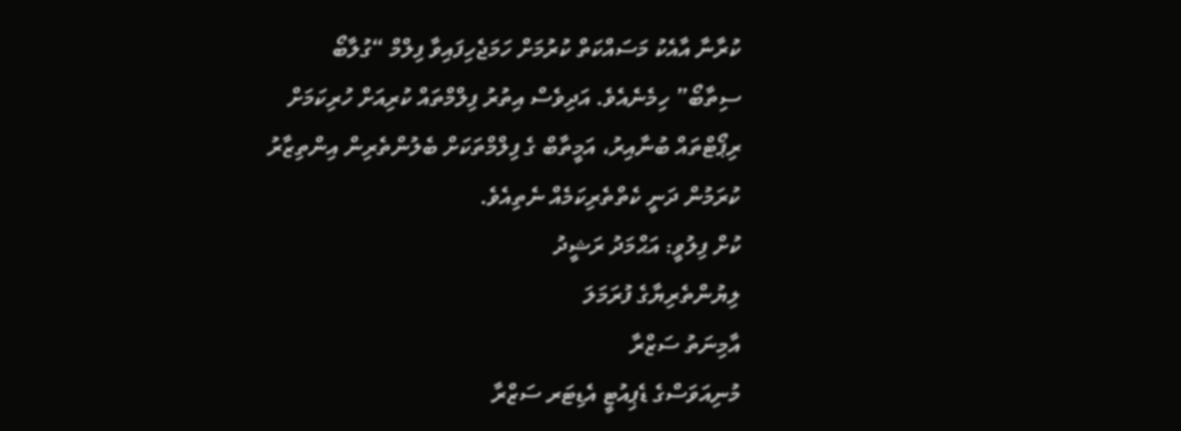ކުރާނާ އާއެކު މަސައްކަތް ކުރުމަށް ހަމަޖެހިފައިވާ ފިލްމް “ގުލާބޯ ސިތާބޯ” ހިމެނެއެވެ. އަދިވެސް އިތުރު ފިލްމްތައް ކުރިއަށް ހުރިކަމަށް ރިޕޯޓްތައް ބުނާއިރު، އަމީތާބް ގެ ފިލްމްތަކަށް ބެލުންތެރިން އިންތިޒާރު ކުރަމުން ދަނީ ކެތްތެރިކަމެއް ނެތިއެވެ.
ކުށް ފިލުވީ: އަޙްމަދު ރަޝީދު
ލިޔުންތެރިޔާގެ ފުރަމަލަ
އާމިނަތު ސަޒްރާ
މުނިއަވަސްގެ ޑެޕިއުޓީ އެޑިޓަރ ސަޒްރާ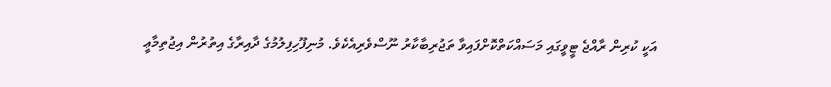އަކީ ކުރިން ރާއްޖެ ޓީވީގައި މަސައްކަތްކޮށްފައިވާ ތަޖުރިބާކާރު ނޫސްވެރިއެކެވެ. މުނިފޫހިފިލުމުގެ ދާއިރާގެ އިތުރުން އިޖުތިމާޢީ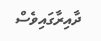ދާއިރާގައިވެސް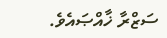ސަޒްރާ ޚާއްޞައެވެ.